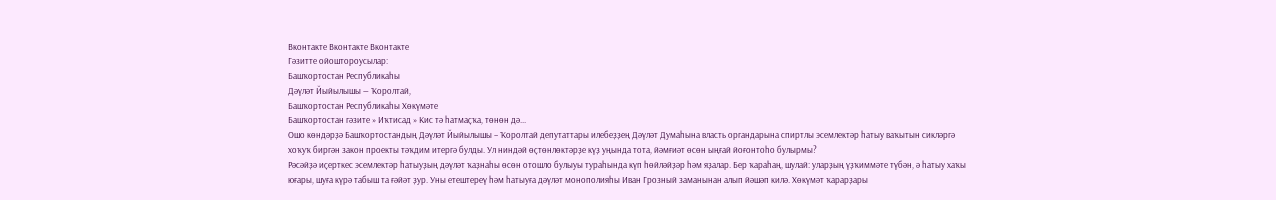Вконтакте Вконтакте Вконтакте
Гәзитте ойоштороусылар:
Башҡортостан Республикаһы
Дәүләт Йыйылышы — Ҡоролтай,
Башҡортостан Республикаһы Хөкүмәте
Башҡортостан гәзите » Иҡтисад » Кис тә һатмаҫҡа, төнөн дә...
Ошо көндәрҙә Башҡортостандың Дәүләт Йыйылышы – Ҡоролтай депутаттары илебеҙҙең Дәүләт Думаһына власть органдарына спиртлы эсемлектәр һатыу ваҡытын сикләргә хоҡуҡ биргән закон проекты тәҡдим итергә булды. Ул ниндәй өҫтөнлөктәрҙе күҙ уңында тота, йәмғиәт өсөн ыңғай йоғонтоһо булырмы?
Рәсәйҙә иҫерткес эсемлектәр һатыуҙың дәүләт ҡаҙнаһы өсөн отошло булыуы тураһында күп һөйләйҙәр һәм яҙалар. Бер ҡараһаң, шулай: уларҙың үҙҡиммәте түбән, ә һатыу хаҡы юғары, шуға күрә табыш та ғәйәт ҙур. Уны етештереү һәм һатыуға дәүләт монополияһы Иван Грозный заманынан алып йәшәп килә. Хөкүмәт ҡарарҙары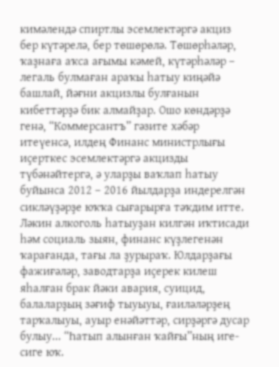кимәлендә спиртлы эсемлектәргә акциз бер күтәрелә, бер төшөрөлә. Төшөрһәләр, ҡаҙнаға аҡса ағымы кәмей, күтәрһәләр – легаль булмаған араҡы һатыу киңәйә башлай, йәғни акцизлы булғанын кибеттәрҙә бик алмайҙар. Ошо көндәрҙә генә, “Коммерсантъ” гәзите хәбәр итеүенсә, илдең Финанс министрлығы иҫерткес эсемлектәргә акцизды түбәнәйтергә, ә уларҙы ваҡлап һатыу буйынса 2012 – 2016 йылдарҙа индерелгән сикләүҙәрҙе юҡҡа сығарырға тәҡдим итте.
Ләкин алкоголь һатыуҙан килгән иҡтисади һәм социаль зыян, финанс күҙлегенән ҡарағанда, тағы ла ҙурыраҡ. Юлдарҙағы фажиғәләр, заводтарҙа иҫерек килеш яһалған брак йәки авария, суицид, балаларҙың зәғиф тыуыуы, ғаиләләрҙең тарҡалыуы, ауыр енәйәттәр, сирҙәргә дусар булыу... “Һатып алынған ҡайғы”ның иге-сиге юҡ.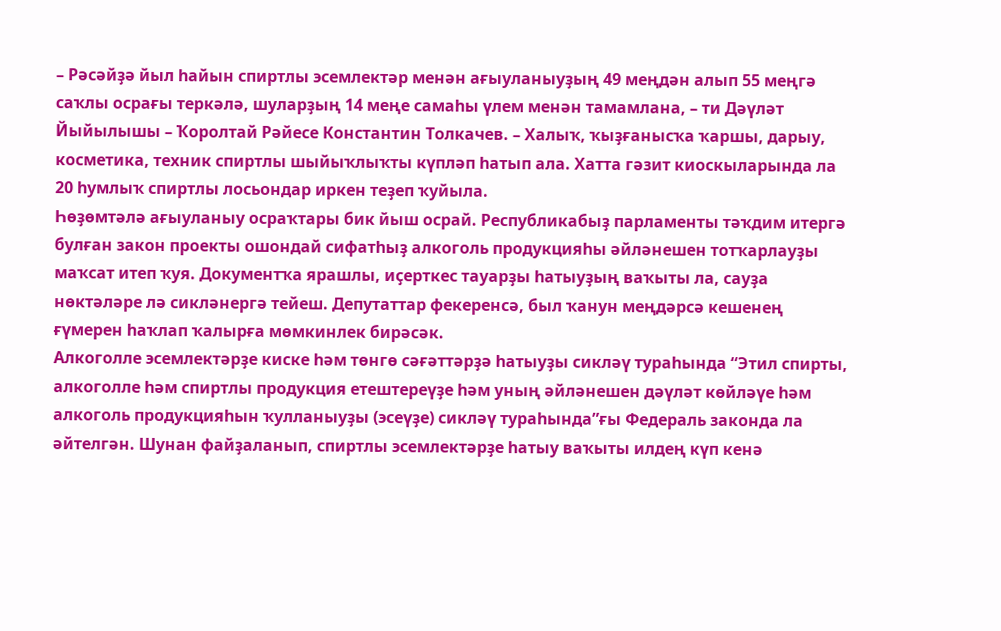– Рәсәйҙә йыл һайын спиртлы эсемлектәр менән ағыуланыуҙың 49 меңдән алып 55 меңгә саҡлы осрағы теркәлә, шуларҙың 14 меңе самаһы үлем менән тамамлана, – ти Дәүләт Йыйылышы – Ҡоролтай Рәйесе Константин Толкачев. – Халыҡ, ҡыҙғанысҡа ҡаршы, дарыу, косметика, техник спиртлы шыйыҡлыҡты күпләп һатып ала. Хатта гәзит киоскыларында ла 20 һумлыҡ спиртлы лосьондар иркен теҙеп ҡуйыла.
Һөҙөмтәлә ағыуланыу осраҡтары бик йыш осрай. Республикабыҙ парламенты тәҡдим итергә булған закон проекты ошондай сифатһыҙ алкоголь продукцияһы әйләнешен тотҡарлауҙы маҡсат итеп ҡуя. Документҡа ярашлы, иҫерткес тауарҙы һатыуҙың ваҡыты ла, сауҙа нөктәләре лә сикләнергә тейеш. Депутаттар фекеренсә, был ҡанун меңдәрсә кешенең ғүмерен һаҡлап ҡалырға мөмкинлек бирәсәк.
Алкоголле эсемлектәрҙе киске һәм төнгө сәғәттәрҙә һатыуҙы сикләү тураһында “Этил спирты, алкоголле һәм спиртлы продукция етештереүҙе һәм уның әйләнешен дәүләт көйләүе һәм алкоголь продукцияһын ҡулланыуҙы (эсеүҙе) сикләү тураһында”ғы Федераль законда ла әйтелгән. Шунан файҙаланып, спиртлы эсемлектәрҙе һатыу ваҡыты илдең күп кенә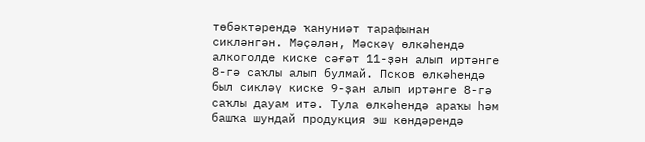төбәктәрендә ҡануниәт тарафынан сикләнгән. Мәҫәлән, Мәскәү өлкәһендә алкоголде киске сәғәт 11-ҙән алып иртәнге 8-гә саҡлы алып булмай. Псков өлкәһендә был сикләү киске 9-ҙан алып иртәнге 8-гә саҡлы дауам итә. Тула өлкәһендә араҡы һәм башҡа шундай продукция эш көндәрендә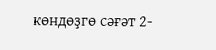көндөҙгө сәғәт 2-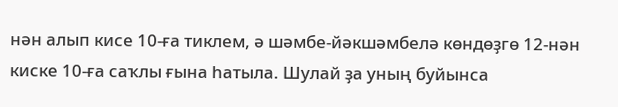нән алып кисе 10-ға тиклем, ә шәмбе-йәкшәмбелә көндөҙгө 12-нән киске 10-ға саҡлы ғына һатыла. Шулай ҙа уның буйынса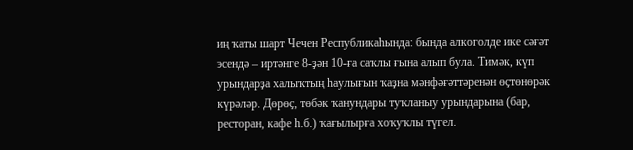иң ҡаты шарт Чечен Республикаһында: бында алкоголде ике сәғәт эсендә – иртәнге 8-ҙән 10-ға саҡлы ғына алып була. Тимәк, күп урындарҙа халыҡтың һаулығын ҡаҙна мәнфәғәттәренән өҫтөнөрәк күрәләр. Дөрөҫ, төбәк ҡанундары туҡланыу урындарына (бар, ресторан, кафе һ.б.) ҡағылырға хоҡуҡлы түгел.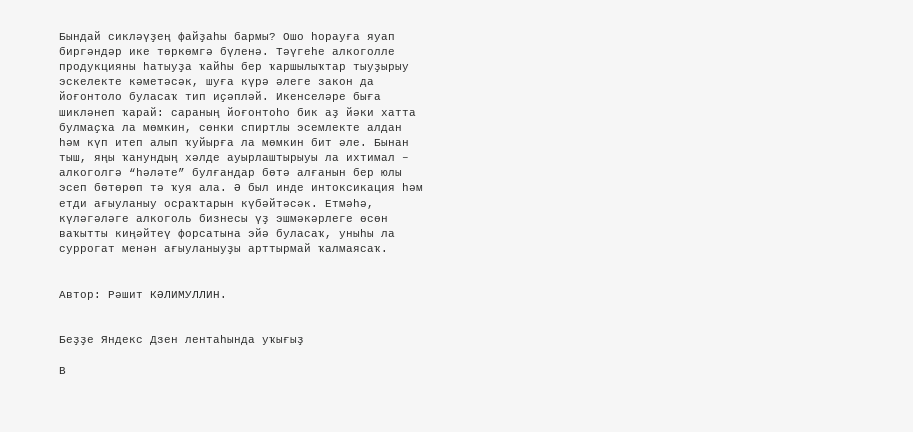Бындай сикләүҙең файҙаһы бармы? Ошо һорауға яуап биргәндәр ике төркөмгә бүленә. Тәүгеһе алкоголле продукцияны һатыуҙа ҡайһы бер ҡаршылыҡтар тыуҙырыу эскелекте кәметәсәк, шуға күрә әлеге закон да йоғонтоло буласаҡ тип иҫәпләй. Икенселәре быға шикләнеп ҡарай: сараның йоғонтоһо бик аҙ йәки хатта булмаҫҡа ла мөмкин, сөнки спиртлы эсемлекте алдан һәм күп итеп алып ҡуйырға ла мөмкин бит әле. Бынан тыш, яңы ҡанундың хәлде ауырлаштырыуы ла ихтимал – алкоголгә “һәләте” булғандар бөтә алғанын бер юлы эсеп бөтөрөп тә ҡуя ала. Ә был инде интоксикация һәм етди ағыуланыу осраҡтарын күбәйтәсәк. Етмәһә, күләгәләге алкоголь бизнесы үҙ эшмәкәрлеге өсөн ваҡытты киңәйтеү форсатына эйә буласаҡ, уныһы ла суррогат менән ағыуланыуҙы арттырмай ҡалмаясаҡ.


Автор: Рәшит КӘЛИМУЛЛИН.


Беҙҙе Яндекс Дзен лентаһында уҡығыҙ

В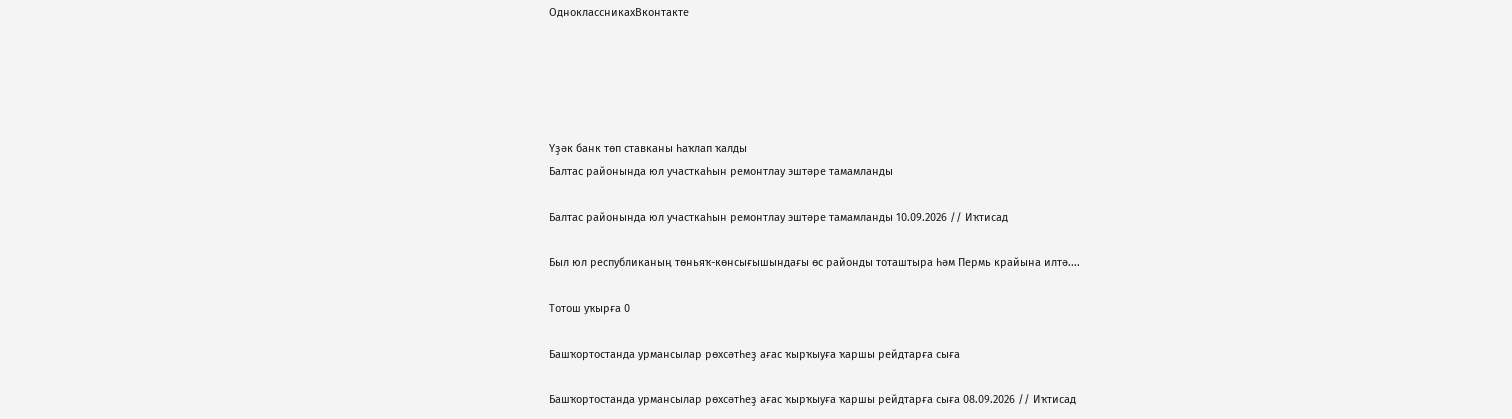ОдноклассникахВконтакте





Үҙәк банк төп ставканы һаҡлап ҡалды
Балтас районында юл участкаһын ремонтлау эштәре тамамланды

Балтас районында юл участкаһын ремонтлау эштәре тамамланды 10.09.2026 // Иҡтисад

Был юл республиканың төньяҡ-көнсығышындағы өс районды тоташтыра һәм Пермь крайына илтә....

Тотош уҡырға 0

Башҡортостанда урмансылар рөхсәтһеҙ ағас ҡырҡыуға ҡаршы рейдтарға сыға

Башҡортостанда урмансылар рөхсәтһеҙ ағас ҡырҡыуға ҡаршы рейдтарға сыға 08.09.2026 // Иҡтисад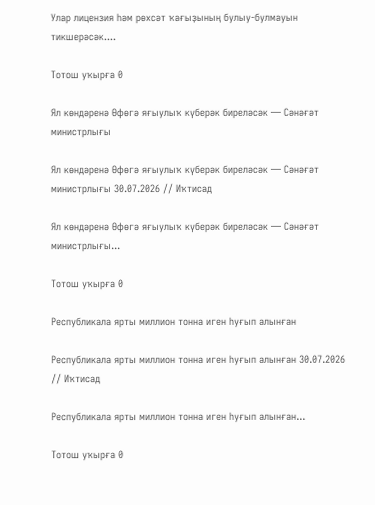Улар лицензия һәм рөхсәт ҡағыҙының булыу-булмауын тикшерәсәк....

Тотош уҡырға 0

Ял көндәренә Өфөгә яғыулыҡ күберәк биреләсәк — Сәнәғәт министрлығы

Ял көндәренә Өфөгә яғыулыҡ күберәк биреләсәк — Сәнәғәт министрлығы 30.07.2026 // Иҡтисад

Ял көндәренә Өфөгә яғыулыҡ күберәк биреләсәк — Сәнәғәт министрлығы...

Тотош уҡырға 0

Республикала ярты миллион тонна иген һуғып алынған

Республикала ярты миллион тонна иген һуғып алынған 30.07.2026 // Иҡтисад

Республикала ярты миллион тонна иген һуғып алынған...

Тотош уҡырға 0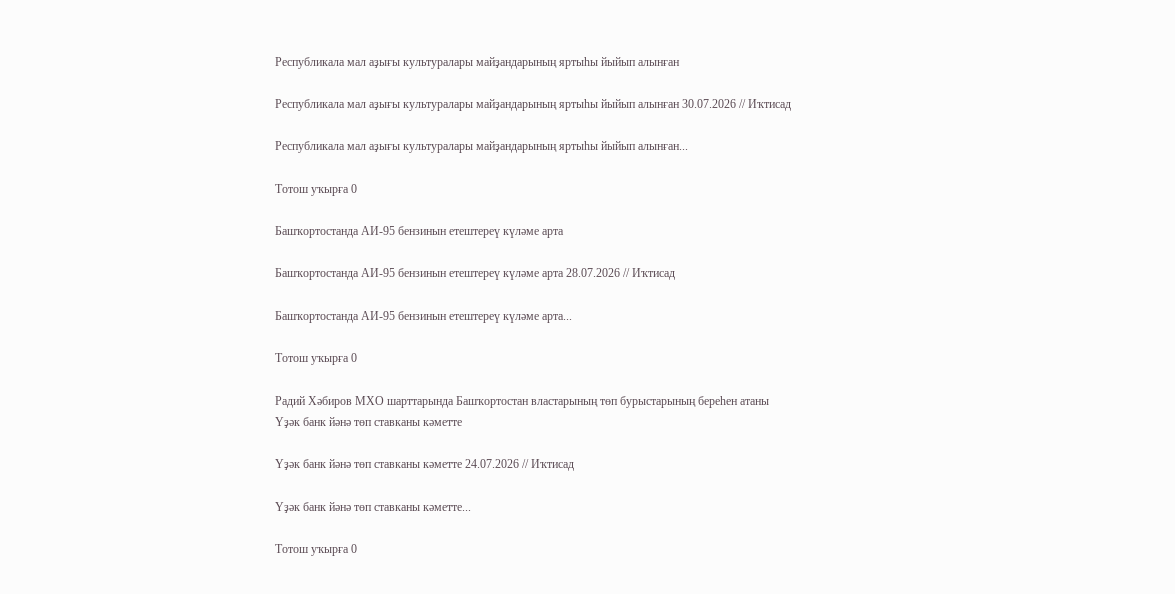Республикала мал аҙығы культуралары майҙандарының яртыһы йыйып алынған

Республикала мал аҙығы культуралары майҙандарының яртыһы йыйып алынған 30.07.2026 // Иҡтисад

Республикала мал аҙығы культуралары майҙандарының яртыһы йыйып алынған...

Тотош уҡырға 0

Башҡортостанда АИ-95 бензинын етештереү күләме арта

Башҡортостанда АИ-95 бензинын етештереү күләме арта 28.07.2026 // Иҡтисад

Башҡортостанда АИ-95 бензинын етештереү күләме арта...

Тотош уҡырға 0

Радий Хәбиров МХО шарттарында Башҡортостан властарының төп бурыстарының береһен атаны
Үҙәк банк йәнә төп ставканы кәметте

Үҙәк банк йәнә төп ставканы кәметте 24.07.2026 // Иҡтисад

Үҙәк банк йәнә төп ставканы кәметте...

Тотош уҡырға 0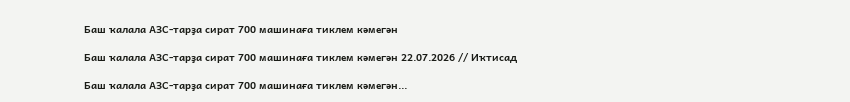Баш ҡалала АЗС-тарҙа сират 700 машинаға тиклем кәмегән

Баш ҡалала АЗС-тарҙа сират 700 машинаға тиклем кәмегән 22.07.2026 // Иҡтисад

Баш ҡалала АЗС-тарҙа сират 700 машинаға тиклем кәмегән...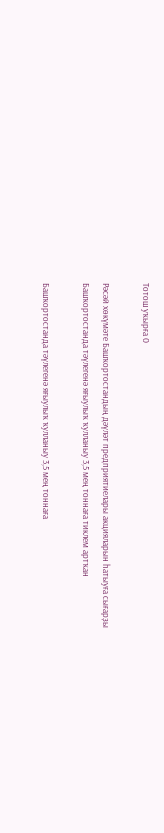Тотош уҡырға 0

Рәсәй хөкүмәте Башҡортостандың дәүләт предприятиелары акцияларын һатыуға сығарҙы
Башҡортостанда тәүлегенә яғыулыҡ ҡулланыу 3,5 мең тоннаға тиклем артҡан

Башҡортостанда тәүлегенә яғыулыҡ ҡулланыу 3,5 мең тоннаға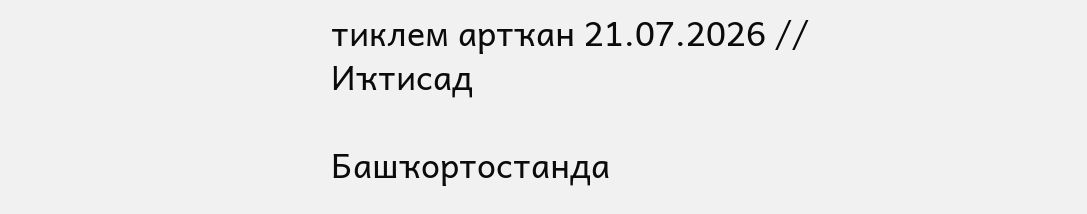тиклем артҡан 21.07.2026 // Иҡтисад

Башҡортостанда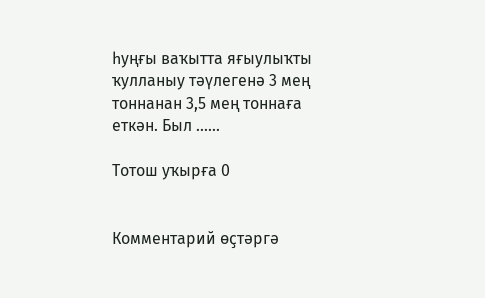һуңғы ваҡытта яғыулыҡты ҡулланыу тәүлегенә 3 мең тоннанан 3,5 мең тоннаға еткән. Был ......

Тотош уҡырға 0


Комментарий өҫтәргә